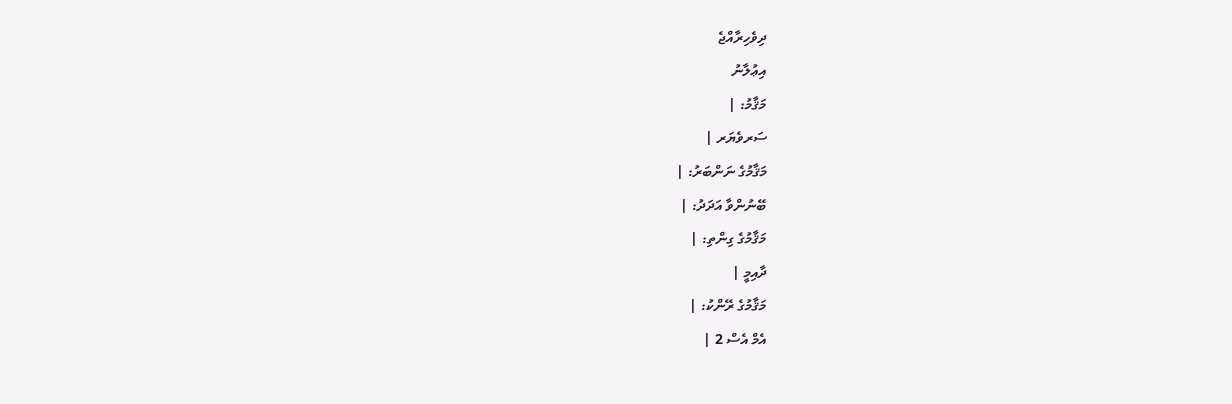ދިވެހިރާއްޖެ
އިޢުލާނު
މަޤާމު: |
ސަރވެޔަރ |
މަޤާމުގެ ނަންބަރު: |
ބޭނުންވާ އަދަދު: |
މަޤާމުގެ ގިންތި: |
ދާއިމީ |
މަޤާމުގެ ރޭންކު: |
އެމް އެސް 2 |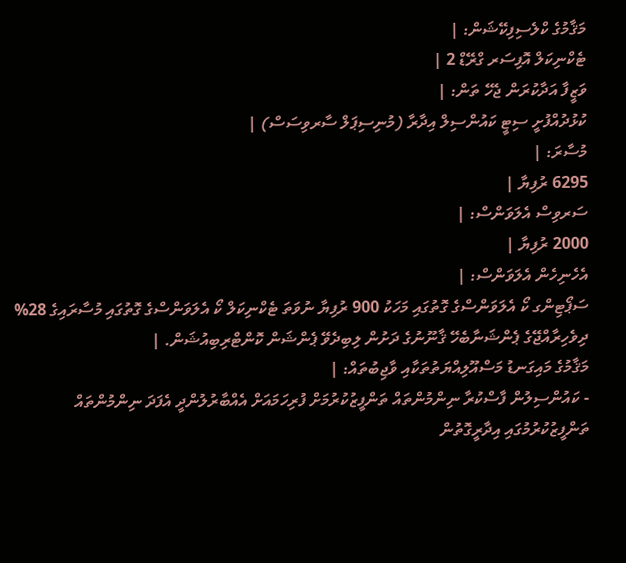މަޤާމުގެ ކްލެސިފިކޭޝަން: |
ޓެކްނިކަލް އޮފިސަރ ގްރޭޑް 2 |
ވަޒީފާ އަދާކުރަން ޖެހޭ ތަން: |
ކުޅުދުއްފުށީ ސިޓީ ކައުންސިލް އިދާރާ (މުނިސިޕަލް ސާރވިސަސް) |
މުސާރަ: |
6295 ރުފިޔާ |
ސަރވިސް އެލަވަންސް: |
2000 ރުފިޔާ |
އެހެނިހެން އެލަވަންސް: |
ސަޕޯޓިންގ ކޯ އެލަވަންސްގެ ގޮތުގައި މަހަކު 900 ރުފިޔާ ނުވަތަ ޓެކްނިކަލް ކޯ އެލަވަންސްގެ ގޮތުގައި މުސާރައިގެ 28% ދިވެހިރާއްޖޭގެ ޕެންޝަނާބެހޭ ޤާނޫނުގެ ދަށުން ލިބިދެވޭ ޕެންޝަން ކޮންޓްރިބިއުޝަން. |
މަޤާމުގެ މައިގަނޑު މަސްއޫލިއްޔަތުތަކާއި ވާޖިބުތައް: |
- ކައުންސިލުން ފާސްކުރާ ނިންމުންތައް ތަންފީޒުކުރުމަށް ފުރިހަމައަށް އެއްބާރުލުންދީ އެފަދަ ނިންމުންތައް ތަންފީޒުކުރުމުގައި އިދާރީގޮތުން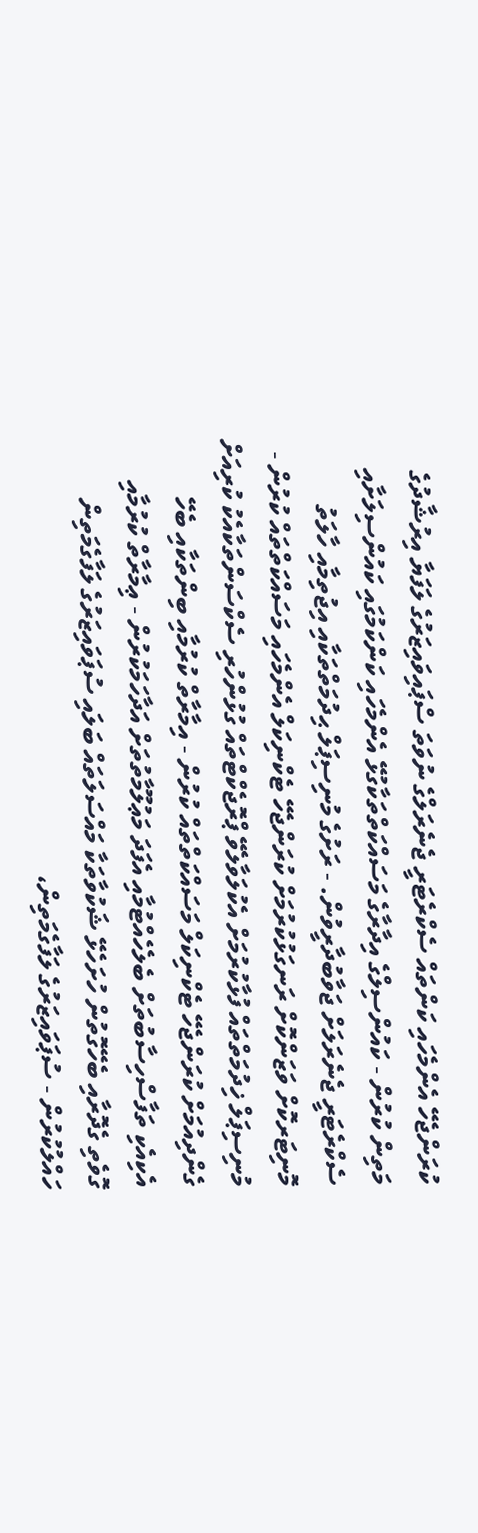ކުރަންޖެހޭ އެންމެހައި ކަންތައް ސެކްރެޓަރީ ޖެނެރަލްގެ ނުވަތަ ސްޕައިވައިޒަރުގެ ލަފަޔާ އިރުޝާދުގެ މަތިން ކުރުން - ކައުންސިލްގެ އިދާރާގެ މަސައްކަތްތަކާގުޅޭ އެންމެހައި ކަންކަމުގައި ކައުންސިލަށާއި ސެކްރެޓަރީ ޖެނެރަލަށް ޖަވާބުދާރީވުން. - ރަށުގެ މުނިސިޕަލް ޙިދުމަތްތަކާއި އިޖުތިމާއި ހާލަތު މޮނިޓަރކޮށް ވަޒަންކޮށް ރަނގަޅުކުރުމަށް ކުރަންޖެހޭ ޓެކްނިކަލް އެންމެހައި މަސައްކަތްތައް ކުރުން - މުނިސިޕަލް ޚިދުމަތްތައް ފުޅާކުރުމަށް އެކުލަވާލެވޭ ޕްރޮޖެކްޓްތައް ގުޅުންހުރި ސެކްސަންތަކާއެކު ކުރިއަށް ގެންދިއުމަށް ކުރަންޖެހޭ ޓެކްނިކަލް މަސައްކަތްތައް ކުރުން - އިމާރާތް ކުރުމާއި ބިންތަކާއި ބެހޭ އެކިއެކި ތަފާސްހިސާބުތަށް ބެލެހެއްޓުމާއި އެފަދަ މަޢުލޫމާތުތަށް އަދާހަމަކުރުން - ޢިމާރާތް ކުރުމާއި ގޮވެތި ގެދޮރާއި ބެހޭގޮތުން ހުށަހެޅޭ ޝަކުވާތަކާ މައްސަލަތައް ބަލައި ސުޕަވައިޒަރުގެ ލަފާގެމަތިން ހައްލުކުރުން - ސުޕަވައިޒަރުގެ ލަފާގެމަތިން،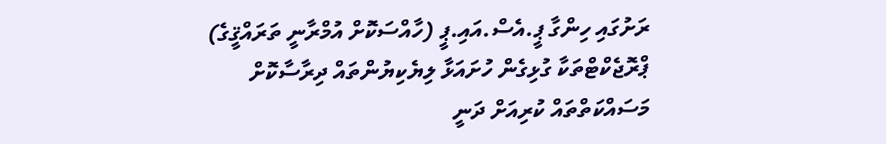ރަށުގައި ހިންގާ ޕީ.އެސް.އައި.ޕީ (ހާއްސަކޮށް އުމްރާނީ ތަރައްޤީގެ) ޕްރޮޖެކްޓްތަކާ ގުޅިގެން ހުށައަޅާ ލިޔެކިޔުންތައް ދިރާސާކޮށް މަސައްކަތްތައް ކުރިއަށް ދަނީ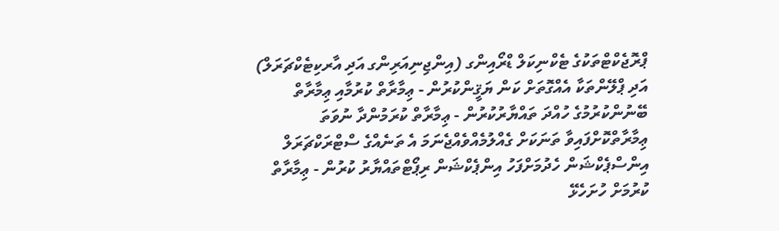ޕްރޮޖެކްޓްތަކުގެ ޓެކްނިކަލް ޑްރޯއިންގ (އިންޖިނިއަރިންގ އަދި އާރކިޓެކްޗަރަލް) އަދި ޕްލޭންތަކާ އެއްގޮތަށް ކަން ޔަޤީންކުރުން - ޢިމާރާތް ކުރުމާއި ޢިމާރާތް ބޭނުންކުރުމުގެ ހުއްދަ ތައްޔާރުކުރުން - ޢިމާރާތް ކުރަމުންދާ ނުވަތަ ޢިމާރާތްކޮށްފައިވާ ތަނަކަށް ގެއްލުމެއްވެއްޖެނަމަ އެ ތަނެއްގެ ސްޓްރަކްޗަރަލް އިންސްޕެކްޝަން ހެދުމަށްފަހު އިންޕެކްޝަން ރިޕޯޓްތައްޔާރު ކުރުން - ޢިމާރާތް ކުރުމަށް ހުށަހެޅޭ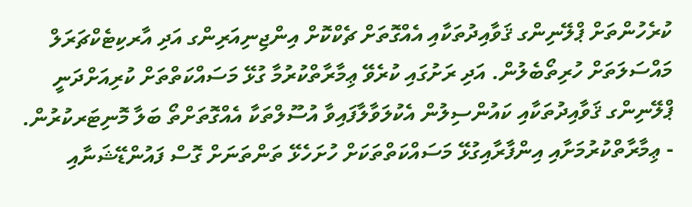ކުރެހުންތަށް ޕްލޭނިންގ ޤަވާއިދުތަކާއި އެއްގޮތަށް ޗެކްކޮށް އިންޖިނިއަރިންގ އަދި އާރކިޓެކްޗަރަލް މައްސަލަތަށް ހުރިތޯބެލުން. އަދި ރަށުގައި ކުރެވޭ ޢިމާރާތްކުރުމާ ގުޅޭ މަސައްކަތްތަށް ކުރިއަށްދަނީ ޕްލޭނިންގ ޤަވާއިދުތަކާއި ކައުންސިލުން އެކުލަވާލާފައިވާ އުސޫލްތަކާ އެއްގޮތަށްތޯ ބަލާ މޮނިޓަރކުރުން. - ޢިމާރާތްކުރުމަށާއި އިންފާރާއިގުޅޭ މަސައްކަތްތަކަށް ހުށަހެޅޭ ތަންތަނަށް ގޮސް ފައުންޑޭޝަނާއި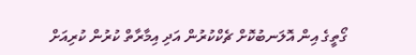ގޯތީގެ އިން އޮލަނބުކޮށް ޗެކްކުރުން އަދި އިމާރާތް ކުރުން ކުރިއަށް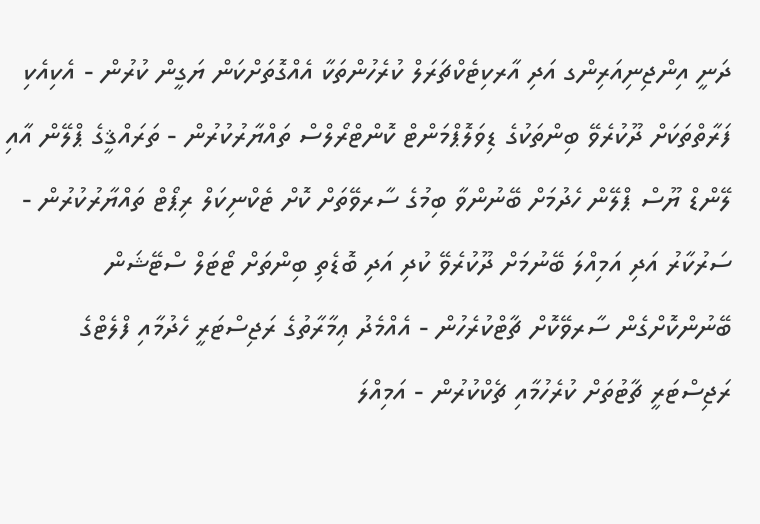ދަނީ އިންޖިނިއަރިންގ އަދި އާރކިޓެކްޗަރަލް ކުރެހުންތަކާ އެއްގޮތަށްކަން ޔަގީން ކުރުން - އެކިއެކި ފަރާތްތަކަށް ދޫކުރެވޭ ބިންތަކުގެ ޑިވަލޮޕްމަންޓް ކޮންޓްރޯލްސް ތައްޔާރުކުރުން - ތަރައްޤީގެ ޕްލޭން އާއި ލޭންޑް ޔޫސް ޕްލޭން ހެދުމަށް ބޭނުންވާ ބިމުގެ ސާރވޭތަށް ކޮށް ޓެކްނިކަލް ރިޕޯޓް ތައްޔާރުކުރުން - ސަރުކާރު އަދި އަމިއްލަ ބޭނުމަށް ދޫކުރެވޭ ކުދި އަދި ބޮޑެތި ބިންތަށް ޓޯޓަލް ސްޓޭޝަން ބޭނުންކޮށްގެން ސާރވޭކޮށް ޗާޓްކުރެހުން - އެއްމެދު ޢިމާރާތުގެ ރަޖިސްޓަރީ ހެދުމާއި ފްލެޓްގެ ރަޖިސްޓަރީ ޗާޓުތަށް ކުރެހުމާއި ޗެކްކުރުން - އަމިއްލަ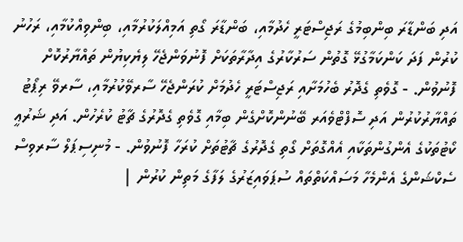އަދި ބަންޑާރަ ބިންބިމުގެ ރަޖިސްޓަރީ ހެދުމާއި، ބަންޑާރަ ގޯތި އަމިއްލަކުރުމާއި، ބިންވިއްކުމާއި، ރަހުނު ކުރުން ފަދަ ކަންކަމާގުޅޭ ގޮތުން ސަރުކާރުގެ އިދާރާތަކަށް ފޮނުވަންޖެހޭ ލިޔެކިޔުން ތައްޔާރުކޮށް ފޮނުވުން. - ގޮވެތި ގެދޮރު ބެހުމަށާއި ރަޖިސްޓަރީ ހެދުމަށް ކުރަންޖެހޭ ސާރވޭކުރުމާއި، ސާރވޭ ރިޕޯޓު ތައްޔާރުކުރުން އަދި ސޮފްޓްވެއަރ ބޭނުންކޮށްގެން ބިމާއި ގޮވެތި ގެދޮރުގެ ޗާޓު ކުރެހުން. އަދި ޝަރުޢީ ކޯޓުތަކުގެ އެންގުންތަކާއި އެއްގޮތަށް ގޯތި ގެދޮރުގެ ޗާޓުތަށް ކުރަހާ ފޮނުވުން. - މުނިސިޕަލް ސާރވިސް ސެކްޝަންގެ އެންމެހާ މަސައްކަތްތައް ސުޕަވައިޒަރުގެ ލަފާގެ މަތިން ކުރުން |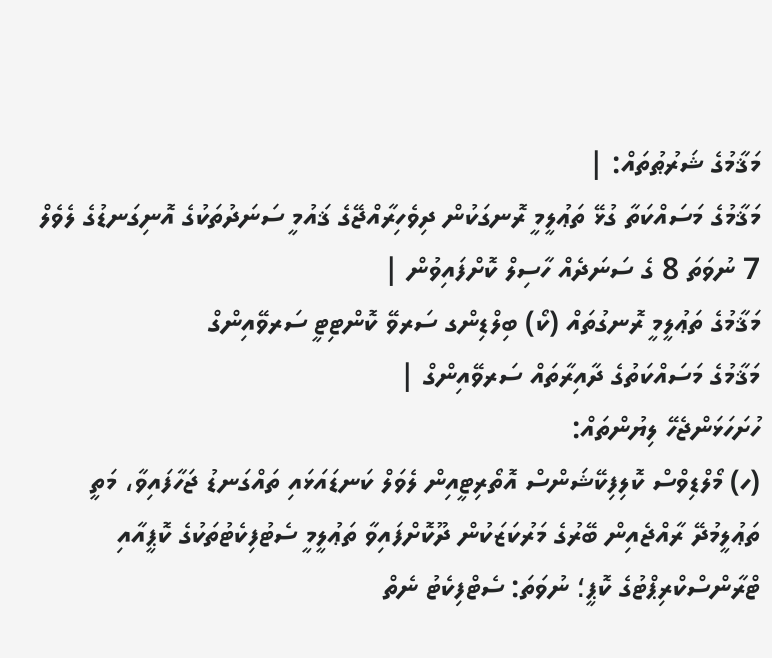މަޤާމުގެ ޝަރުޠުތައް: |
މަޤާމުގެ މަސައްކަތާ ގުޅޭ ތަޢުލީމީ ރޮނގަކުން ދިވެހިރާއްޖޭގެ ޤައުމީ ސަނަދުތަކުގެ އޮނިގަނޑުގެ ލެވެލް 7 ނުވަތަ 8 ގެ ސަނަދެއް ހާސިލް ކޮށްފައިވުން |
މަޤާމުގެ ތަޢުލީމީ ރޮނގުތައް (ކޯ) ބިލްޑިންގ ސަރވޭ ކޮންޓިޓީ ސަރވޭއިންގް
މަޤާމުގެ މަސައްކަތުގެ ދާއިރާތައް ސަރވޭއިންގް |
ހުށަހަޅަންޖެހޭ ލިޔުންތައް:
(ހ) މޯލްޑިވްސް ކޮލިފިކޭޝަންސް އޮތޯރިޓީއިން ލެވަލް ކަނޑައަޅައި ތައްގަނޑު ޖަހާފައިވާ، މަތީ ތަޢުލީމުދޭ ރާއްޖެއިން ބޭރުގެ މަރުކަޒަކުން ދޫކޮށްފައިވާ ތަޢުލީމީ ސެޓުފިކެޓުތަކުގެ ކޮޕީއާއި ޓްރާންސްކްރިޕްޓުގެ ކޮޕީ؛ ނުވަތަ: ސެޓްފިކެޓު ނެތް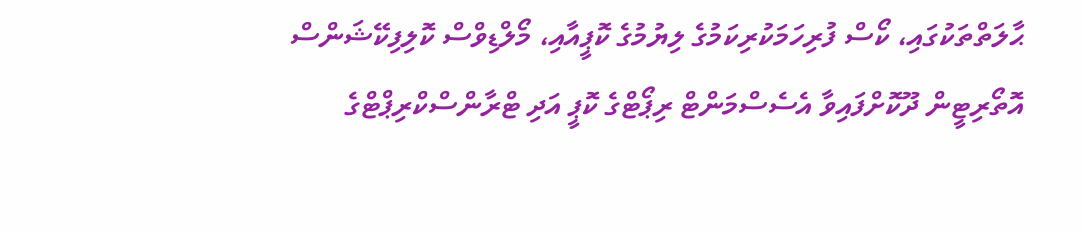ޙާލަތްތަކުގައި، ކޯސް ފުރިހަމަކުރިކަމުގެ ލިޔުމުގެ ކޮޕީއާއި، މޯލްޑިވްސް ކޮލިފިކޭޝަންސް އޮތޯރިޓީން ދޫކޮށްފައިވާ އެސެސްމަންޓް ރިޕޯޓްގެ ކޮޕީ އަދި ޓްރާންސްކްރިޕްޓްގެ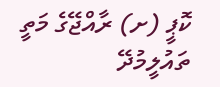ކޮޕީ (ށ) ރާއްޖޭގެ މަތީ ތައުލީމުދޭ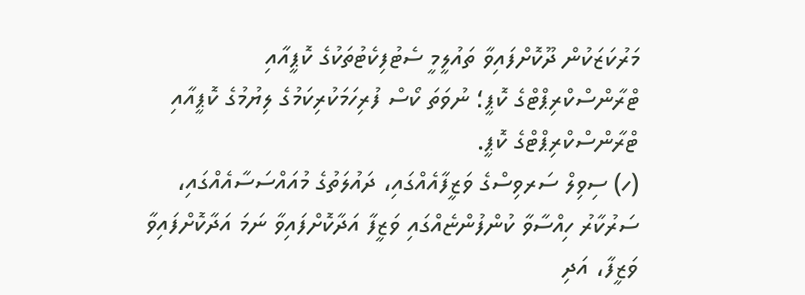މަރުކަޒަކުން ދޫކޮށްފައިވާ ތައުލީމީ ސެޓުފިކެޓުތަކުގެ ކޮޕީއާއި ޓްރާންސްކްރިޕްޓްގެ ކޮޕީ؛ ނުވަތަ ކޯސް ފުރިހަމަކުރިކަމުގެ ލިޔުމުގެ ކޮޕީއާއި ޓްރާންސްކްރިޕްޓްގެ ކޮޕީ.
(ހ) ސިވިލް ސަރވިސްގެ ވަޒީފާއެއްގައި، ދައުލަތުގެ މުއައްސަސާއެއްގައި، ސަރުކާރު ހިއްސާވާ ކުންފުންޏެއްގައި ވަޒީފާ އަދާކޮށްފައިވާ ނަމަ އަދާކޮށްފައިވާ ވަޒީފާ، އަދި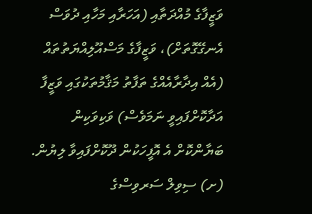ވަޒީފާގެ މުއްދަތާއި (އަހަރާއި މަހާއި ދުވަސް އެނގޭގޮތަށް)، ވަޒީފާގެ މަސްއޫލިއްޔަތުތައް (އެއް އިދާރާއެއްގެ ތަފާތު މަޤާމުތަކުގައި ވަޒީފާ އަދާކޮށްފައިވީ ނަމަވެސް) ވަކިވަކިން ބަޔާންކޮށް އެ އޮފީހަކުން ދޫކޮށްފައިވާ ލިޔުން. (ށ) ސިވިލް ސަރވިސްގެ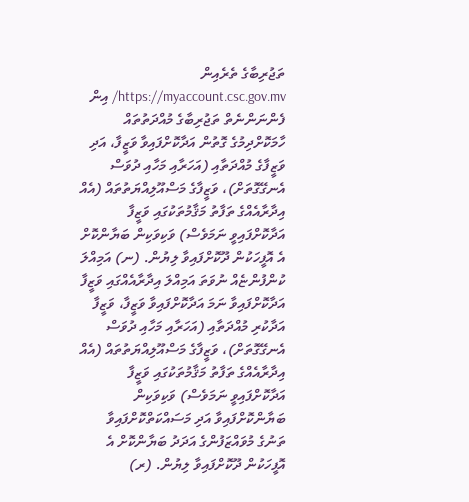ތަޖުރިބާގެ ތެރެއިން https://myaccount.csc.gov.mv/ އިން ފެންނަންނެތް ތަޖުރިބާގެ މުއްދަތުތައް ހާމަކޮށްދިމުގެ ގޮތުން އަދާކޮށްފައިވާ ވަޒީފާ، އަދި ވަޒީފާގެ މުއްދަތާއި (އަހަރާއި މަހާއި ދުވަސް އެނގޭގޮތަށް)، ވަޒީފާގެ މަސްއޫލިއްޔަތުތައް (އެއް އިދާރާއެއްގެ ތަފާތު މަޤާމުތަކުގައި ވަޒީފާ އަދާކޮށްފައިވީ ނަމަވެސް) ވަކިވަކިން ބަޔާންކޮށް އެ އޮފީހަކުން ދޫކޮށްފައިވާ ލިޔުން. (ނ) އަމިއްލަ ކުންފުންޏެއް ނުވަތަ އަމިއްލަ އިދާރާއެއްގައި ވަޒީފާ އަދާކޮށްފައިވާ ނަމަ އަދާކޮށްފައިވާ ވަޒީފާ، ވަޒީފާ އަދާކުރި މުއްދަތާއި (އަހަރާއި މަހާއި ދުވަސް އެނގޭގޮތަށް)، ވަޒީފާގެ މަސްއޫލިއްޔަތުތައް (އެއް އިދާރާއެއްގެ ތަފާތު މަޤާމުތަކުގައި ވަޒީފާ އަދާކޮށްފައިވީ ނަމަވެސް) ވަކިވަކިން ބަޔާންކޮށްފައިވާ އަދި މަސައްކަތްކޮށްފައިވާ ތަނުގެ މުވައްޒަފުންގެ އަދަދު ބަޔާންކޮށް އެ އޮފީހަކުން ދޫކޮށްފައިވާ ލިޔުން. (ރ)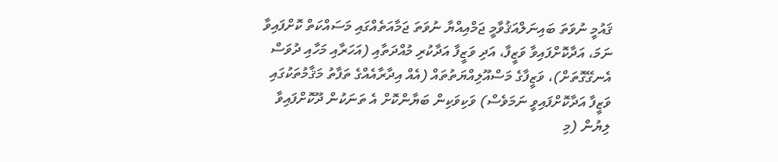ޤައުމީ ނުވަތަ ބައިނަލްއަޤުވާމީ ޖަމްއިއްޔާ ނުވަތަ ޖަމާއަތެއްގައި މަސައްކަތް ކޮށްފައިވާ ނަމަ، އަދާކޮށްފައިވާ ވަޒީފާ، އަދި ވަޒީފާ އަދާކުރި މުއްދަތާއި (އަހަރާއި މަހާއި ދުވަސް އެނގޭގޮތަށް)، ވަޒީފާގެ މަސްއޫލިއްޔަތުތައް (އެއް އިދާރާއެއްގެ ތަފާތު މަޤާމުތަކުގައި ވަޒީފާ އަދާކޮށްފައިވީ ނަމަވެސް) ވަކިވަކިން ބަޔާންކޮށް އެ ތަނަކުން ދޫކޮށްފައިވާ ލިޔުން (މި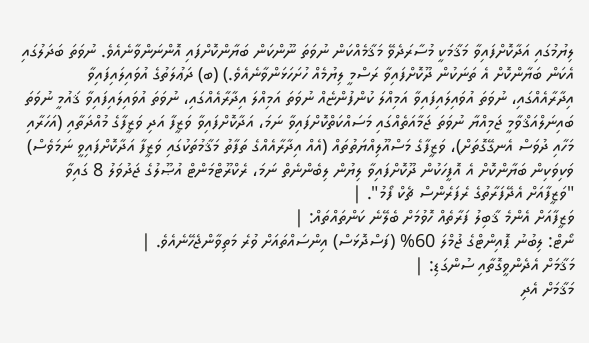ލިޔުމުގައި އަދާކޮށްފައިވާ މަޤާމަކީ މުސާރަދެވޭ މަޤާމެއްކަން ނުވަތަ ނޫންކަން ބަޔާންކޮށްފައި އޮންނަންވާނެއެވެ. ނުވަތަ ބަދަލުގައި އެކަން ބަޔާންކޮށް އެ ތަނަކުން ދޫކޮށްފައިވާ ރަސްމީ ލިޔުމެއް ހުށަހަޅަންވާނެއެވެ.) (ބ) ދަޢުލަތުގެ އުވައިލައިފައިވާ އިދާރާއެއްގައި، ނުވަތަ އުވައިލައިފައިވާ އަމިއްލަ ކުންފުންޏެއް ނުވަތަ އަމިއްލަ އިދާރާއެއްގައި، ނުވަތަ އުވައިލައިފައިވާ ޤައުމީ ނުވަތަ ބައިނަލްއަޤްވާމީ ޖަމިއްޔާ ނުވަތަ ޖަމާއަތެއްގައި މަސައްކަތްކޮށްފައިވާ ނަމަ، އަދާކޮށްފައިވާ ވަޒީފާ އަދި ވަޒީފާގެ މުއްދަތާއި (އަހަރާއި މަހާއި ދުވަސް އެނގޭގޮތަށް)، ވަޒީފާގެ މަސްއޫލިއްޔަތުތައް (އެއް އިދާރާއެއްގެ ތަފާތު މަޤާމުތަކުގައި ވަޒީފާ އަދާކޮށްފައިވީ ނަމަވެސް) ވަކިވަކިން ބަޔާންކޮށް އެ އޮފީހަކުން ދޫކޮށްފައިވާ ލިޔުން ލިބެންނެތް ނަމަ، ރެކްރޫޓްމަންޓް އުޞޫލުގެ ޖަދުވަލު 8 ގައިވާ "ވަޒީފާއަށް އެދޭފަރާތުގެ ރެފަރެންސް ޗެކް ފޯމު". |
ވަޒީފާއަށް އެންމެ ޤާބިލު ފަރާތެއް ހޮވުމަށް ބެލޭނެ ކަންތައްތައް: |
ނޯޓް: ލިބުނު ޕޮއިންޓްގެ ޖުމްލަ 60% (ފަސްދޮޅަސް) އިންސައްތައަށް ވުރެ މަތިވާންޖެހޭނެއެވެ. |
މަޤާމަށް އެދެންވީގޮތާއި ސުންގަޑި: |
މަޤާމަށް އެދި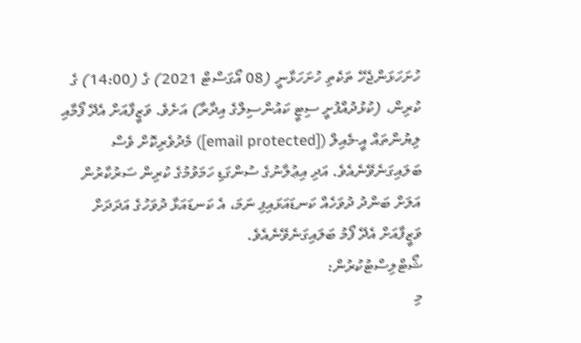ހުށަހަޅަންޖެހޭ ތަކެތި ހުށަހަޅާނީ (08 އޯގަސްޓް 2021) ގެ (14:00) ގެ ކުރިން، (ކުޅުދުއްފުށީ ސިޓީ ކައުންސިލްގެ އިދާރާ) އަށެވެ. ވަޒީފާއަށް އެދޭ ފޯމާއި ލިޔުންތައް އީ-މެއިލް ([email protected]) މެދުވެރިކޮށް ވެސް ބަލައިގަނެވޭނެއެވެ. އަދި އިޢުލާނުގެ ސުންގަޑި ހަމަވުމުގެ ކުރިން ސަރުކާރުން އަލަށް ބަންދު ދުވަހެއް ކަނޑައަޅައިފި ނަމަ، އެ ކަނޑައަޅާ ދުވަހުގެ އަދަދަށް ވަޒީފާއަށް އެދޭ ފޯމު ބަލައިގަނެވޭނެއެވެ.
ޝޯޓްލިސްޓުކުރުން:
މި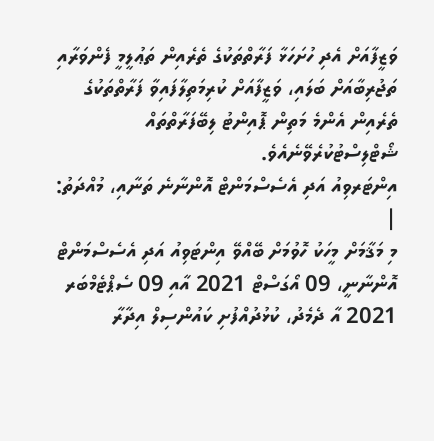ވަޒީފާއަށް އެދި ހުށަހަޅާ ފަރާތްތަކުގެ ތެރެއިން ތަޢުލީމީ ފެންވަރާއި ތަޖުރިބާއަށް ބަލައި، ވަޒީފާއަށް ކުރިމަތިލާފައިވާ ފަރާތްތަކުގެ ތެރެއިން އެންމެ މަތިން ޕޮއިންޓު ލިބޭފަރާތްތައް ޝޯޓްލިސްޓުކުރެވޭނެއެވެ.
އިންޓަރވިއު އަދި އެސެސްމަންޓް އޮންނާނެ ތަނާއި، މުއްދަތު: |
މި މަޤާމަށް މީހަކު ހޮވުމަށް ބޭއްވޭ އިންޓަވިއު އަދި އެސެސްމަންޓް އޮންނާނީ، 09 އޯގަސްޓް 2021 އާއި 09 ސެޕްޓެމްބަރ 2021 އާ ދެމެދު، ކުޅުދުއްފުށި ކައުންސިލް އިދާރާ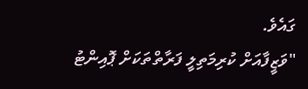ގައެވެ.
"ވަޒީފާއަށް ކުރިމަތިލީ ފަރާތްތަކަށް ޕޮއިންޓު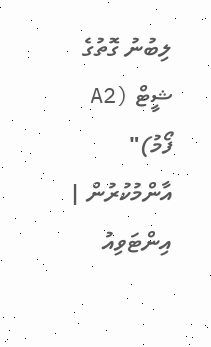ލިބުނު ގޮތުގެ ޝީޓް (A2 ފޯމު)" އާންމުކުރުން |
އިންޓަވިއު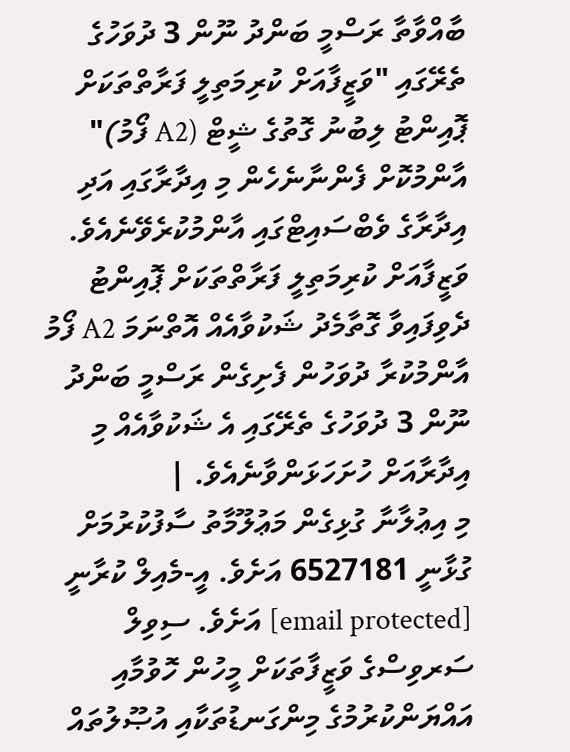ބާއްވާތާ ރަސްމީ ބަންދު ނޫން 3 ދުވަހުގެ ތެރޭގައި "ވަޒީފާއަށް ކުރިމަތިލީ ފަރާތްތަކަށް ޕޮއިންޓު ލިބުނު ގޮތުގެ ޝީޓް (A2 ފޯމު)" އާންމުކޮށް ފެންނާނެހެން މި އިދާރާގައި އަދި އިދާރާގެ ވެބްސައިޓްގައި އާންމުކުރެވޭނެއެވެ. ވަޒީފާއަށް ކުރިމަތިލީ ފަރާތްތަކަށް ޕޮއިންޓު ދެވިފައިވާ ގޮތާމެދު ޝަކުވާއެއް އޮތްނަމަ A2 ފޯމު އާންމުކުރާ ދުވަހުން ފެށިގެން ރަސްމީ ބަންދު ނޫން 3 ދުވަހުގެ ތެރޭގައި އެ ޝަކުވާއެއް މި އިދާރާއަށް ހުށަހަޅަންވާނެއެވެ. |
މި އިޢުލާނާ ގުޅިގެން މަޢުލޫމާތު ސާފުކުރުމަށް ގުޅާނީ 6527181 އަށެވެ. އީ-މެއިލް ކުރާނީ [email protected] އަށެވެ. ސިވިލް ސަރވިސްގެ ވަޒީފާތަކަށް މީހުން ހޮވުމާއި އައްޔަންކުރުމުގެ މިންގަނޑުތަކާއި އުޞޫލުތައް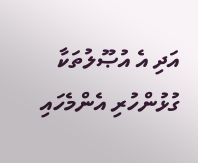އަދި އެ އުޞޫލުތަކާ ގުޅުންހުރި އެންމެހައި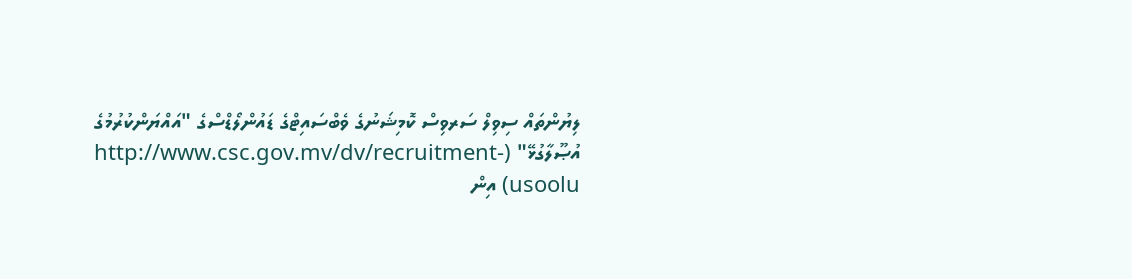ލިޔުންތައް ސިވިލް ސަރވިސް ކޮމިޝަނުގެ ވެބްސައިޓްގެ ޑައުންލޯޑްސްގެ "އައްޔަންކުރުމުގެ އުޞޫލާގުޅޭ" (http://www.csc.gov.mv/dv/recruitment-usoolu) އިން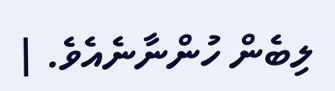ލިބެން ހުންނާނެއެވެ. |